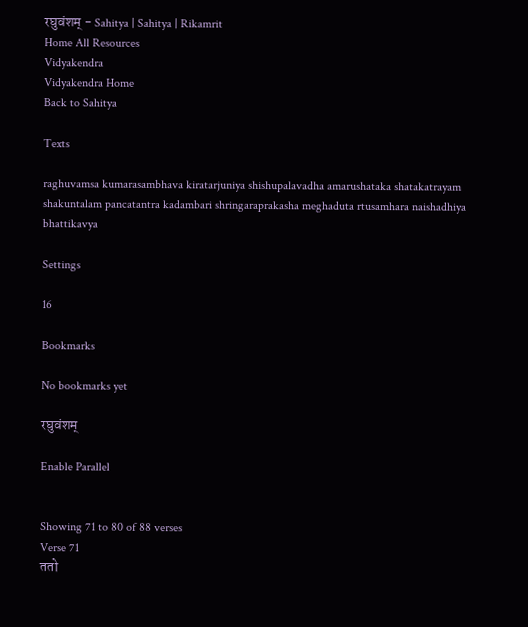रघुवंशम् - Sahitya | Sahitya | Rikamrit
Home All Resources
Vidyakendra
Vidyakendra Home
Back to Sahitya

Texts

raghuvamsa kumarasambhava kiratarjuniya shishupalavadha amarushataka shatakatrayam shakuntalam pancatantra kadambari shringaraprakasha meghaduta rtusamhara naishadhiya bhattikavya

Settings

16

Bookmarks

No bookmarks yet

रघुवंशम्

Enable Parallel


Showing 71 to 80 of 88 verses
Verse 71
ततो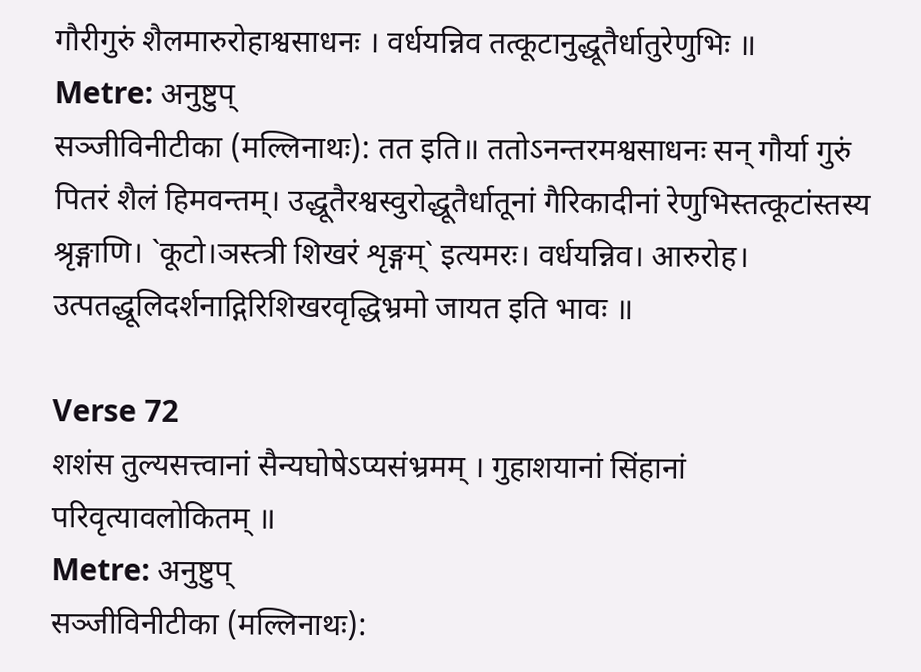गौरीगुरुं शैलमारुरोहाश्वसाधनः । वर्धयन्निव तत्कूटानुद्धूतैर्धातुरेणुभिः ॥
Metre: अनुष्टुप्
सञ्जीविनीटीका (मल्लिनाथः): तत इति॥ ततोऽनन्तरमश्वसाधनः सन् गौर्या गुरुं पितरं शैलं हिमवन्तम्। उद्धूतैरश्वस्वुरोद्धूतैर्धातूनां गैरिकादीनां रेणुभिस्तत्कूटांस्तस्य श्रृङ्गाणि। `कूटो।ञस्त्त्री शिखरं शृङ्गम्` इत्यमरः। वर्धयन्निव। आरुरोह। उत्पतद्धूलिदर्शनाद्गिरिशिखरवृद्धिभ्रमो जायत इति भावः ॥

Verse 72
शशंस तुल्यसत्त्वानां सैन्यघोषेऽप्यसंभ्रमम् । गुहाशयानां सिंहानां परिवृत्यावलोकितम् ॥
Metre: अनुष्टुप्
सञ्जीविनीटीका (मल्लिनाथः):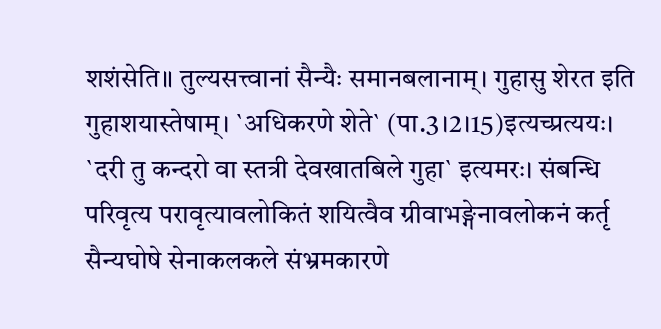शशंसेति॥ तुल्यसत्त्वानां सैन्यैः समानबलानाम्। गुहासु शेरत इति गुहाशयास्तेषाम्। `अधिकरणे शेते` (पा.3।2।15)इत्यच्प्रत्ययः। `दरी तु कन्दरो वा स्तत्री देवखातबिले गुहा` इत्यमरः। संबन्धि परिवृत्य परावृत्यावलोकितं शयित्वैव ग्रीवाभङ्गेनावलोकनं कर्तृ सैन्यघोषे सेनाकलकले संभ्रमकारणे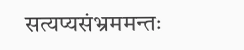सत्यप्यसंभ्रममन्तः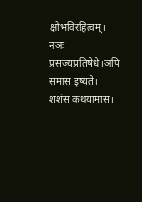क्षोभविरहित्वम्। नञः प्रसज्यप्रतिषेधे।ञपि समास इष्यते। शशंस कथयामास।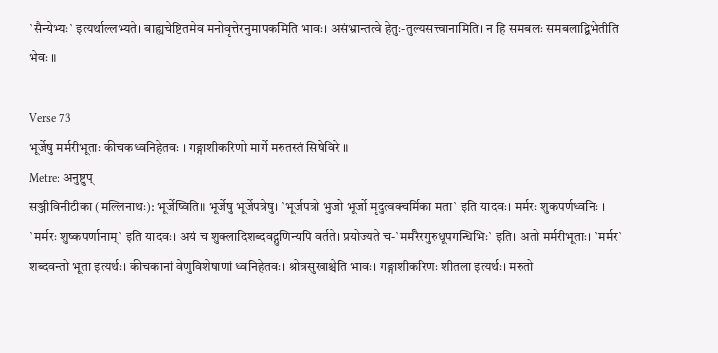`सैन्येभ्यः` इत्यर्थाल्लभ्यते। बाह्यचेष्टितमेव मनोवृत्तेरनुमापकमिति भावः। असंभ्रान्तत्वे हेतुः-तुल्यसत्त्वानामिति। न हि समबलः समबलाद्बिभेतीति भेवः ॥

Verse 73
भूर्जेषु मर्मरीभूताः कीचकध्वनिहेतवः । गङ्गाशीकरिणो मार्गे मरुतस्तं सिषेविरे ॥
Metre: अनुष्टुप्
सञ्जीविनीटीका (मल्लिनाथः): भूर्जेष्विति॥ भूर्जेषु भूर्जेपत्रेषु। `भूर्जपत्रो भुजो भूर्जो मृदुत्वक्चर्मिका मता` इति यादवः। मर्मरः शुकपर्णध्वनिः । `मर्मरः शुष्कपर्णानाम्` इति यादवः। अयं च शुक्लादिशब्दवद्गुणिन्यपि वर्तते। प्रयोज्यते च-`मर्मरैरगुरुधूपगन्धिभिः` इति। अतो मर्मरीभूताः। `मर्मर` शब्दवन्तो भूता इत्यर्थः। कीचकानां वेणुविशेषाणां ध्वनिहेतवः। श्रोत्रसुखाश्चेति भावः। गङ्गाशीकरिणः शीतला इत्यर्थः। मरुतो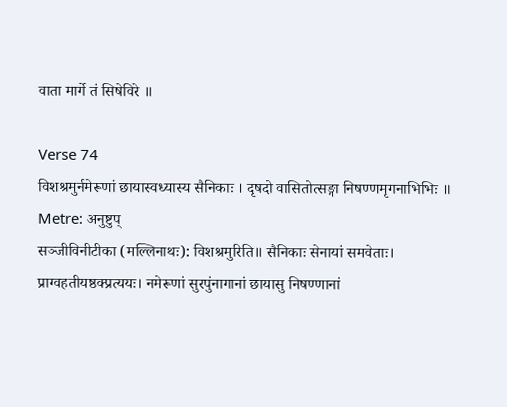वाता मार्गे तं सिषेविरे ॥

Verse 74
विशश्रमुर्नमेरूणां छायास्वध्यास्य सैनिकाः । दृषदो वासितोत्सङ्गा निषण्णमृगनाभिभिः ॥
Metre: अनुष्टुप्
सञ्जीविनीटीका (मल्लिनाथः): विशश्रमुरिति॥ सैनिकाः सेनायां समवेताः। प्राग्वहतीयष्ठक्प्रत्ययः। नमेरूणां सुरपुंनागानां छायासु निषण्णानां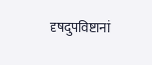दृषदुपविष्टानां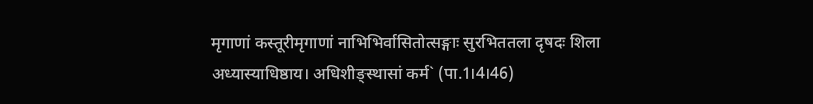मृगाणां कस्तूरीमृगाणां नाभिभिर्वासितोत्सङ्गाः सुरभिततला दृषदः शिला अध्यास्याधिष्ठाय। अधिशीङ्स्थासां कर्म` (पा.1।4।46)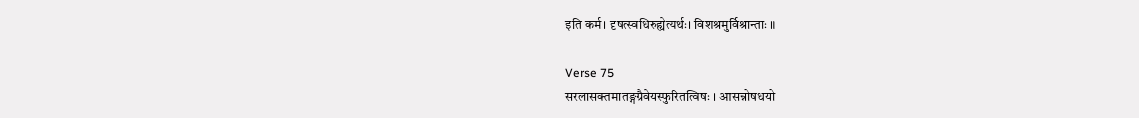इति कर्म। दृषत्स्वधिरुह्येत्यर्थः। विशश्रमुर्विश्रान्ताः ॥

Verse 75
सरलासक्तमातङ्गग्रैवेयस्फुरितत्विषः । आसन्नोषधयो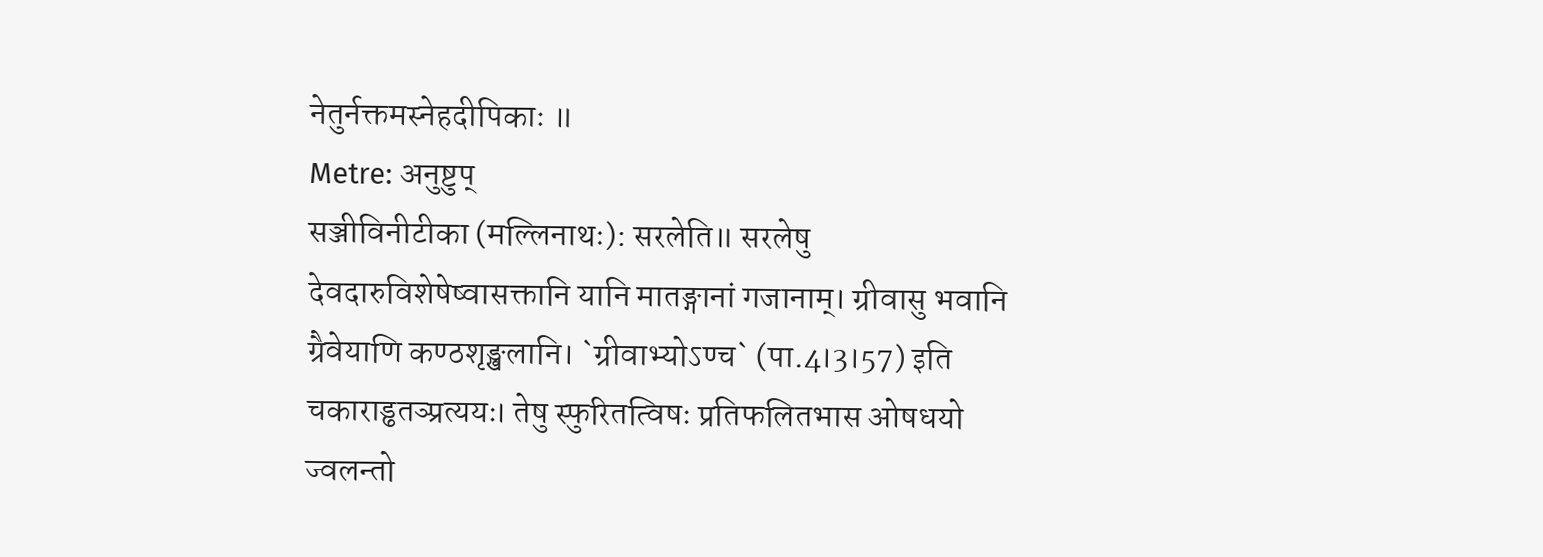नेतुर्नक्तमस्नेहदीपिकाः ॥
Metre: अनुष्टुप्
सञ्जीविनीटीका (मल्लिनाथः): सरलेति॥ सरलेषु देवदारुविशेषेष्वासक्तानि यानि मातङ्गानां गजानाम्। ग्रीवासु भवानि ग्रैवेयाणि कण्ठशृङ्खलानि। `ग्रीवाभ्योऽण्च` (पा.4।3।57) इति चकाराड्ढतञ्प्रत्ययः। तेषु स्फुरितत्विषः प्रतिफलितभास ओषधयो ज्वलन्तो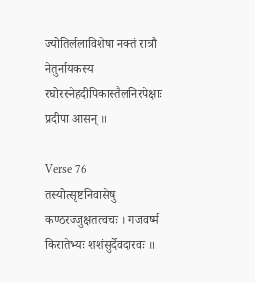ज्योतिर्ललाविशेषा नक्तं रात्रौ नेतुर्नायकस्य रघोरस्नेहदीपिकास्तैलनिरपेक्षाः प्रदीपा आसन् ॥

Verse 76
तस्योत्सृष्टनिवासेषु कण्ठरज्जुक्षतत्वचः । गजवर्ष्म किरातेभ्यः शशंसुर्देवदारवः ॥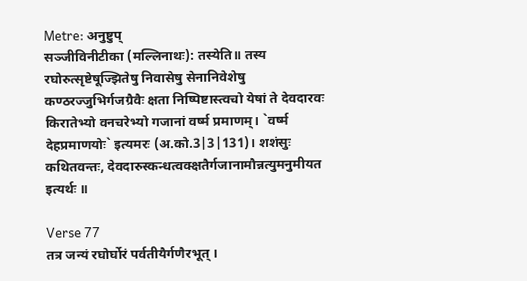Metre: अनुष्टुप्
सञ्जीविनीटीका (मल्लिनाथः): तस्येति॥ तस्य रघोरुत्सृष्टेषूज्झितेषु निवासेषु सेनानिवेशेषु कण्ठरज्जुभिर्गजग्रैवैः क्षता निष्पिष्टास्त्वचो येषां ते देवदारवः किरातेभ्यो वनचरेभ्यो गजानां वर्ष्म प्रमाणम्। `वर्ष्म देहप्रमाणयोः` इत्यमरः (अ.को.3|3|131)। शशंसुः कथितवन्तः, देवदारुस्कन्धत्वक्क्षतैर्गजानामौन्नत्युमनुमीयत इत्यर्थः ॥

Verse 77
तत्र जन्यं रघोर्घोरं पर्वतीयैर्गणैरभूत् ।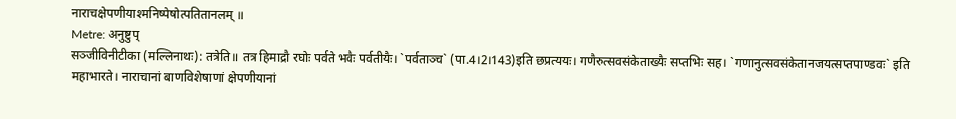नाराचक्षेपणीयाश्मनिष्पेषोत्पतितानलम् ॥
Metre: अनुष्टुप्
सञ्जीविनीटीका (मल्लिनाथः): तत्रेति॥ तत्र हिमाद्रौ रघोः पर्वते भवैः पर्वतीयैः। `पर्वताञ्च` (पा.4।2।143)इति छप्रत्ययः। गणैरुत्सवसंकेताख्यैः सप्तभिः सह। `गणानुत्सवसंकेतानजयत्सप्तपाण्डवः` इति महाभारते। नाराचानां बाणविशेषाणां क्षेपणीयानां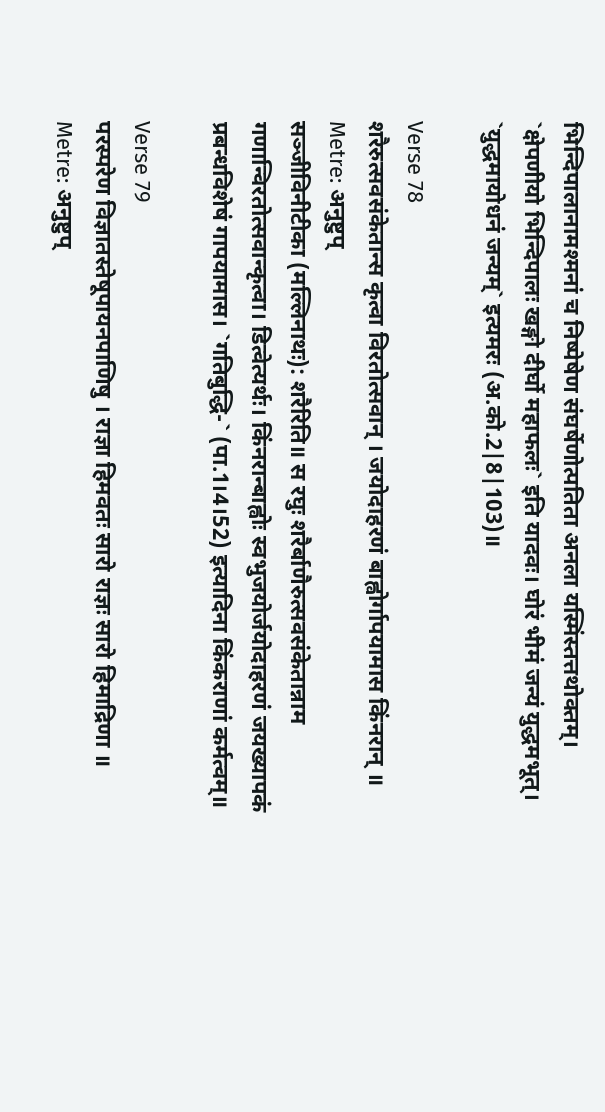भिन्दिपालानामश्मनां च निष्पेषेण संघर्षेणोत्पतिता अनला यस्मिंस्तत्तथोक्तम्। `क्षेपणीयो भिन्दिपालः खङ्गो दीर्घो महाफलः` इति यादवः। घोरं भीमं जन्यं युद्धमभूत्। `युद्धमायोधनं जन्यम्` इत्यमरः (अ.को.2|8|103)॥

Verse 78
शरैरुत्सवसंकेतान्स कृत्वा विरतोत्सवान् । जयोदाहरणं बाह्वोर्गापयामास किंनरान् ॥
Metre: अनुष्टुप्
सञ्जीविनीटीका (मल्लिनाथः): शरैरिति॥ स रघुः शरैर्बाणैरुत्सवसंकेतान्नाम गणान्विरतोत्सवान्कृत्वा। डित्वेत्यर्थः। किंनरान्बाह्वोः स्वभुजयोर्जयोदाहरणं जयख्यापकं प्रबन्धविशेषं गापयामास। `गतिबुद्धि-` (पा.1।4।52) इत्यादिना किंकराणां कर्मत्वम्॥

Verse 79
परस्परेण विज्ञातस्तेषूपायनपाणिषु । राज्ञा हिमवतः सारो राज्ञः सारो हिमाद्रिणा ॥
Metre: अनुष्टुप्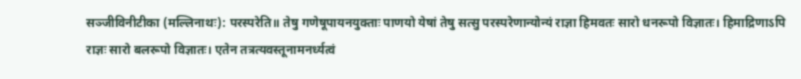सञ्जीविनीटीका (मल्लिनाथः): परस्परेति॥ तेषु गणेषूपायनयुक्ताः पाणयो येषां तेषु सत्सु परस्परेणान्योन्यं राज्ञा हिमवतः सारो धनरूपो विज्ञातः। हिमाद्रिणाऽपि राज्ञः सारो बलरूपो विज्ञातः। एतेन तत्रत्यवस्तूनामनर्ध्यत्वं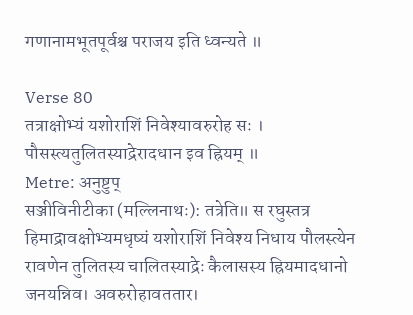गणानामभूतपूर्वश्च पराजय इति ध्वन्यते ॥

Verse 80
तत्राक्षोभ्यं यशोराशिं निवेश्यावरुरोह सः । पौसस्त्यतुलितस्याद्रेरादधान इव ह्रियम् ॥
Metre: अनुष्टुप्
सञ्जीविनीटीका (मल्लिनाथः): तत्रेति॥ स रघुस्तत्र हिमाद्रावक्षोभ्यमधृष्यं यशोराशिं निवेश्य निधाय पौलस्त्येन रावणेन तुलितस्य चालितस्याद्रेः कैलासस्य ह्रियमादधानो जनयन्निव। अवरुरोहावततार।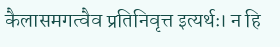कैलासमगत्वैव प्रतिनिवृत्त इत्यर्थः। न हि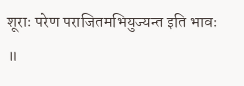शूराः परेण पराजितमभियुज्यन्त इति भावः ॥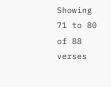Showing 71 to 80 of 88 verses